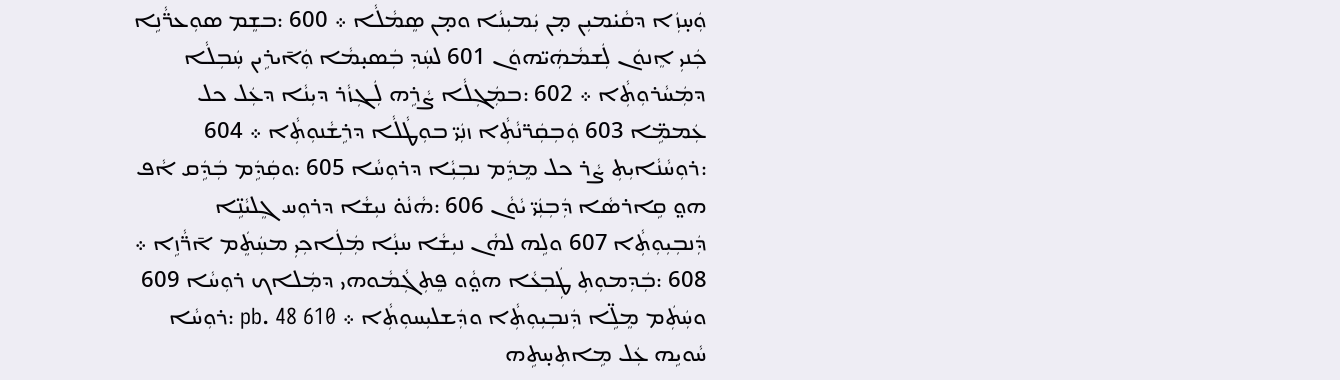ܘܲܚ̣ܙܲܐ ܕܩܵܝ̇ܡܝܼܢ ܡ̣ܢ ܝܲܡܝܼܢܵܐ ܘܡ̣ܢ ܣܸܡܵܠܵܐ ܀ 600 :ܒܫܸܡ ܣܘܼܥܪ̈ܵܢܹܐ ܟܲܢܝܼ ܐܸܢܘܿܢ ܠܲܫܡܵܗܲܝ̈ܗܘܿܢ 601 ܠܚܲܕܼ ܒܲܣܝ̣ܡܵܐ ܘܲܐ̄ܝܪܹܝܢ ܚܲܒܼܠܵܐ ܕܡܲܚܵܪܘܼܬܼܵܐ ܀ 602 :ܒܡܲܓܼܠܵܐ ܨܵܪܹܗ ܠܲܓܼܙܵܪ ܕܝܼܢܵܐ ܕܥܲܠ ܟܠ ܥܲܡܡܹ̈ܐ 603 ܘܲܒܼܩܲܪ̈ܢܵܬܼܵܐ ܙܢܲܝ̈ ܒܘܼܛܵܠܵܐ ܕܪܹܫܵܢܘܼܬܼܵܐ ܀ 604 :ܪܘܼܚܵܢܵܐܝܼܬܼ ܨܵܪ ܟܠ ܡܸܕܹܿܡ ܢܒܼܝܼܵܐ ܕܪܘܼܚܵܐ 605 :ܘܩܲܕܹܿܡ ܒܲܕܹܿܩ ܐܵܦ ܗܘ̤ ܩܹܐܪܣܵܐ ܕܲܒܼܢܲܝ̈ ܝܵܘܵܢ 606 :ܗܵܢܵܘ̇ ܢܝܼܫܵܐ ܕܪܘܼܚ ܓܸܠܝܵܢܹ̈ܐ ܕܲܢܒܼܝܼܘܼܬܼܵܐ 607 ܘܠܹܗ ܠܗܵܢ ܢܝܼܫܵܐ ܚܢ̣ܵܐ ܡܲܠܲܐܟܼܝܼ ܡܚܲܬܸܿܡ ܐ̄ܪ̈ܵܙܹܐ ܀ 608 :ܒܲܕܼܡܘܼܬܼ ܛܲܒܼܥܵܐ ܗܘ̤ܵܘ ܦܸܬܼܓܼܵܡܵܘܗܝ ܕܡܲܠܐܟ ܪܘܼܚܵܐ 609 ܘܚܲܬܲܡ ܡܸܠܹ̈ܐ ܕܲܢܒܼܝܼܘܼܬܼܵܐ ܘܕܲܫܠܝܼܚܘܼܬܼܵܐ ܀ pb. 48 610 :ܪܘܼܚܵܐ ܚܵܘܝܹܗ ܥܲܠ ܡܹܐܬܼܚ̣ܬܹܗ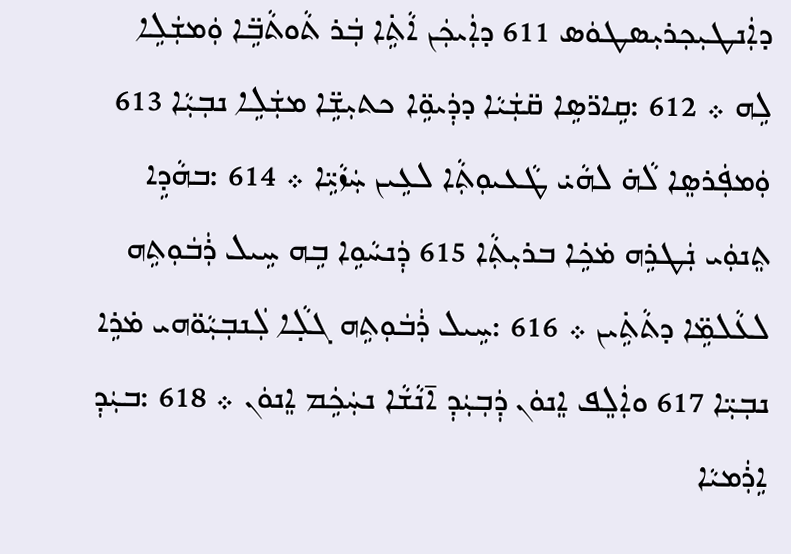ܕܐܲܢܛܝܼܟܼܪܝܼܣܛܘܿܣ 611 ܕܐܲܝܟܲܢ ܐܵܬܹ̇ܐ ܒܲܪ ܬܵܘܬܵܒܹ̈ܐ ܘܲܡܫܲܠܹܐ ܠܹܗ ܀ 612 :ܩܹܐܪ̈ܣܹܐ ܩ̈ܫܲܝܵܐ ܕܕܲܝܘܹ̈ܐ ܟܬܝܼܫܹ̈ܐ ܡܫܲܠܹܐ ܢܒܼܝܼܵܐ 613 ܘܲܡܦܲܪܣܸܐ ܠܵܗ̇ ܠܗܵܝ̇ ܛܵܥܝܘܼܬܼܵܐ ܠܥܹܝܢ ܚܲܙܵܝܹ̈ܐ ܀ 614 :ܒܗܵܕܹܐ ܬܸܢܘܲܝ ܢܲܛܪܹܗ ܡ̇ܟܹ̇ܐ ܒܪܝܼܬܼܵܐ 615 ܕܲܢܚܵܘܹܐ ܒܹܗ ܚܹܝܠ ܪܲܒܿܘܼܬܹܗ ܠܥܵܠܡܹ̈ܐ ܕܬܵܬܹ̇ܝܢ ܀ 616 :ܚܹܝܠ ܪܲܒܿܘܼܬܹܗ ܓܠ̣ܵܐ ܠܲܢܒܼܝܼܵܘ̈ܗܝ ܡ̇ܪܹܐ ܢܒܼܝܼ̈ܐ 617 ܘܐܲܠܸܦ ܐܸܢܘܿܢ ܕܲܒܼܝܲܕܼ ܐ̄ܢܵܫܵܐ ܢܚܲܟܹܿܡ ܐܸܢܘܿܢ ܀ 618 :ܒܝܲܕܼ ܐܹܪܲܡܝܵܐ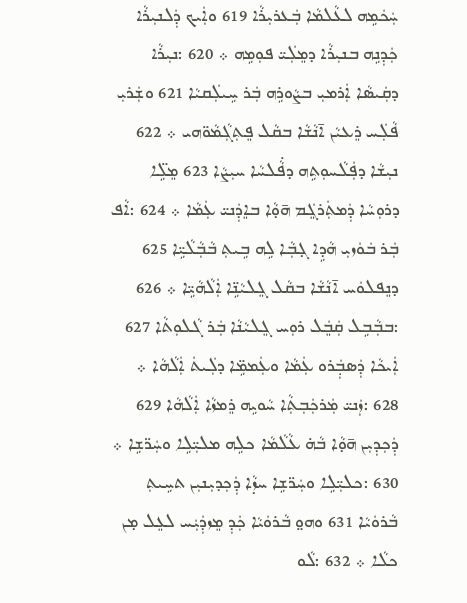ܚܲܟܿܡܹܗ ܠܥܵܠܡܵܐ ܒܲܥܪܝܼܪܵܐ 619 ܘܐܲܝܟ ܕܲܠܢܝܼܪܵܐ ܟܲܕܼܢܹܗ ܒܢܝܼܪܵܐ ܕܡܸܠܲܝ̈ ܦܘܼܡܹܗ ܀ 620 :ܢܝܼܪܵܐ ܕܩܲܝܣܵܐ ܐܲܪܡܝܼ ܒܨܵܘܪܹܗ ܒܲܪ ܚܹܝܠܲܩܝܵܐ 621 ܘܫܲܪܝܼ ܦܵܠܲܚ ܪܸܥܝܵܢ ܐ̄ܢܵܫܵܐ ܒܩܵܠ ܦܸܬܼܓܼܵܡܵܘ̈ܗܝ ܀ 622 ܢܝܼܫܵܐ ܕܦܲܠܵܚܘܼܬܹܗ ܕܦܵ݁ܠܚܵܐ ܚܝܼܨܵܐ 623 ܡܸܠܹ̈ܐ ܕܪܘܼܚܵܐ ܕܲܡܬܲܪܓܸܿܡ ܗ̄ܘ̣ܵܐ ܒܐܸܕܲܢܝ̈ ܥܲܡܵܐ ܀ 624 :ܐܵܦ ܒܲܪ ܒܿܘܿܙܝܼ ܗܵܕܹܐ ܓ̣ܒܼܵܐ ܠܹܗ ܒܹܝܬܼ ܒܵܒܼܵܠܵܝܹ̈ܐ 625 ܕܢܸܦܠܘܿܚ ܐ̄ܢܵܫܵܐ ܒܩܵܠ ܓܸܠܝܵܢܹ̈ܐ ܐܲܠܵܗܵܝܹ̈ܐ ܀ 626 :ܒܒܼܵܒܹܠ ܩܲܒܸܿܠ ܪܘܼܚ ܓܸܠܝܵܢܵܐ ܒܲܪ ܓܵܠܘܼܬܵܐ 627 ܐܲܝܟܵܐ ܕܲܣܒ݂ܲܪܘ ܥܲܡܵܐ ܘܥܲܡܡܹ̈ܐ ܕܠܲܝܬܿ ܐܲܠܵܗܵܐ ܀ 628 :ܙܲܢܝ̈ ܡܲܪܟܲܒܼܬܼܵܐ ܚܵܘܝܹܗ ܪܸܡܙܵܐ ܐܲܠܵܗܵܐ 629 ܕܲܟܼܕܼܝܼܢ ܗ̄ܘ̣ܵܐ ܒܵܗ̇ ܥܵܠܵܡܵܐ ܟܠܹܗ ܡܠܝܼ̈ܠܹܐ ܘܚܲܪ̈ܫܹܐ ܀ 630 :ܟܠܝܼ̈ܠܹܐ ܘܚܲܪ̈ܫܹܐ ܚܙ̣ܵܐ ܕܲܟܼܕܝܼܢܝܼܢ ܬܚܹܝܬܼ ܒܵܪܘܿܝܵܐ 631 ܘܗܘ̤ ܒܵܪܘܿܝܵܐ ܟܲܕܼ ܡܸܙܕܲܝܲܚ ܠܥܸܠ ܡ̣ܢ ܟܠܵܐ ܀ 632 :ܠܵܘ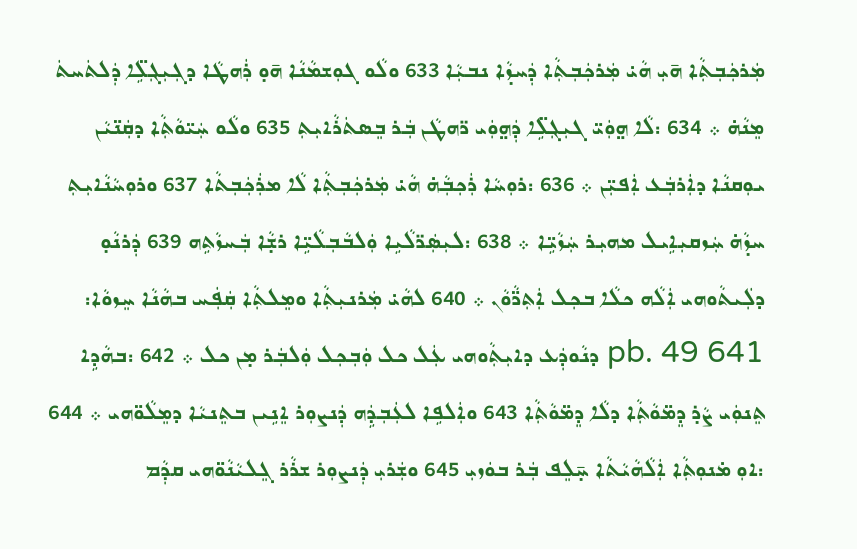ܡܲܪܟܲܒܼܬܼܵܐ ܗ̄ܝܼ ܗܵܝ̇ ܡܲܪܟܲܒܼܬܼܵܐ ܕܲܚܙ̣ܵܐ ܢܒܝܼܵܐ 633 ܘܠܵܘ ܓܘܼܫܡܵܢܵܐ ܗ̄ܘ̣ ܪܲܗܛܵܐ ܕܓܼܝܼܓܼܠܹ̈ܐ ܕܲܠܬܿܚܬܿ ܡܸܢܵܗ̇ ܀ 634 :ܠܵܐ ܗ̤ܘܲܝ̈ ܓܝܼܓܼܠܹ̈ܐ ܕܲܗ̤ܘܲܝ ܪ̈ܗܛܵܢ ܒܲܪ ܒܸܣܬܿܪܵܐܝܼܬܼ 635 ܘܠܵܘ ܚܲܝ̈ܘܵܬܼܵܐ ܕܩܲܢ̈ܝܵܢ ܝܘܼܩܢܵܐ ܕܐܲܪܒܲܥ ܐܲܦܝܼ̈ܢ ܀ 636 :ܪܘܼܚܵܐ ܪܲܟܼܒܼܵܗ̇ ܗܵܝ̇ ܡܲܪܟܲܒܼܬܼܵܐ ܠܵܐ ܡܪܲܟܲܒܼܬܵܐ 637 ܘܪܘܼܚܵܢܵܐܝܼܬܼ ܚܙ̣ܵܗ̇ ܚܲܙܩܝܼܐܹܝܠ ܡܗܝܼܪ ܚܲܙܵܝܹ̈ܐ ܀ 638 :ܠܝܼܣܲܪ̈ܠܵܝܹܐ ܘܲܠܒܵܒܼܠܵܝܹ̈ܐ ܪܫ̣ܵܐ ܒܲܚܙܵܬܹܗ 639 ܕܲܪܢܵܘ̣ ܕܠܲܝܬܵܘܗܝ ܐܲܠܵܗ ܟܠܵܐ ܒܟܼܠ ܐܲܬܼܪ̈ܵܘܵܢ ܀ 640 ܠܗܵܝ̇ ܡܲܪܢܝܼܬܼܵܐ ܘܡܸܠܬܼܵܐ ܩܲܦܲܚ ܒܗܵܢܵܐ ܚܸܙܘܵܐ: pb. 49 641 ܕܢܵܘܕܲܥ ܕܐܝܼܬܼܵܘܗܝ ܥܲܠ ܟܠ ܘܲܒܼܟܼܠ ܘܲܠܒܲܪ ܡ̣ܢ ܟܠ ܀ 642 :ܒܗܵܕܹܐ ܬܸܢܘܲܝ ܨܵܪ̣ ܕܸܡ̈ܘܵܬܼܵܐ ܕܠܵܐ ܕܸܡ̈ܘܵܬܼܵܐ 643 ܘܐܲܠܦܹܐ ܠܥܲܒܼܕܹܿܗ ܕܲܢܨܘܼܪ ܐܸܢܹܝܢ ܒܬܸܢܝܵܐ ܕܡܸܠܵܘ̈ܗܝ ܀ 644 :ܐܘܼ ܡ̇ܢܘܼܬܼܵܐ ܐܲܠܵܗܵܝܵܬܵܐ ܚ̣̄ܠܸܦ ܒܲܪ ܒܘܿܙܝܼ 645 ܘܫܲܪܝܼ ܕܲܢܨܘܼܪ ܫܪܵܪ ܓܸܠܝܵܢܵܘ̈ܗܝ ܩܕܼܵܡ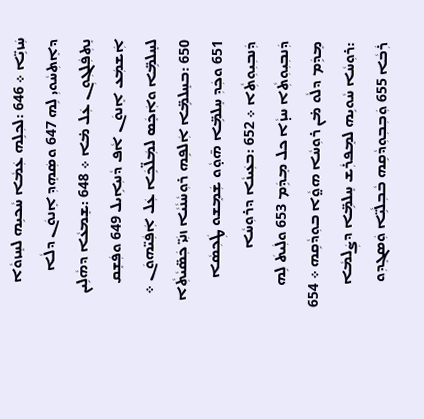ܚܲܙܝܹ̈ܐ ܀ 646 :ܠܟܼܠܹܗ ܥܲܡܵܐ ܚܵܟܝܹܗ ܠܚܸܙܘܵܐ ܕܐܸܬܼܚܵܘܝܼ ܠܹܗ 647 ܘܣܲܗܸܕܼ ܐܸܢܘܿܢ ܕܠܵܐ ܢܸܬܼܦܲܠܓܼܘܼܢ ܥܲܠ ܡ̇ܐ ܀ 648 :ܫܸܡܥܵܐ ܕܗܵܠܹܝܢ ܐܲܫܡܲܥ ܐܸܢܘܿܢ ܐܵܦ ܕܵܢܝܼܐܹܝܠ 649 ܘܦܲܫܸܩ ܠܚܸܠܡܹ̈ܐ ܘܐܲܟܸܿܣ ܠܡܲܠ̈ܟܹܿܐ ܥܲܠ ܐܲܦܲܝ̈ܗܘܿܢ ܀ 650 :ܒܚܸܠܡܹ̈ܐ ܐܲܠܦܹܗ ܪܘܼܚܵܢܵܝܵܐ ܙܢܲܝ̈ ܟܲܣ̈ܝܵܬܼܵܐ 651 ܘܟܲܕܼ ܚܸܠܡܹ̈ܐ ܗ̄ܘ̣ܵܘ ܫܲܡܸܫܘ ܛܲܟܼܣܵܐ ܕܲܢܒܼܝܼܘܼܬܼܵܐ ܀ 652 :ܒܥܲܝܢܵܐ ܕܪܘܼܚܵܐ ܕܲܢܒܼܝܼܘܼܬܼܵܐ ܚܙ̣ܵܐ ܟܠ ܡܸܕܹܿܡ 653 ܘܠܲܝܬܿ ܠܹܗ ܡܸܕܹܿܡ ܕܠܵܘ ܡ̇ܢ ܪܘܼܚܵܐ ܗܘ̤ܵܐ ܒܘܼܕܵܩܹܗ ܀ 654 :ܪܘܼܚܵܐ ܚܵܘܝܹܗ ܠܡܸܦܪܲܫ ܚܸܠܡܹ̈ܐ ܕܨܲܠܡܵܐ ܪܲܒܵܐ 655 ܘܲܒܼܒܼܘܼܕܵܩܹܗ ܒܵܒܼܠܵܝܹ̈ܐ ܘܲܣܓܸܕܼܘ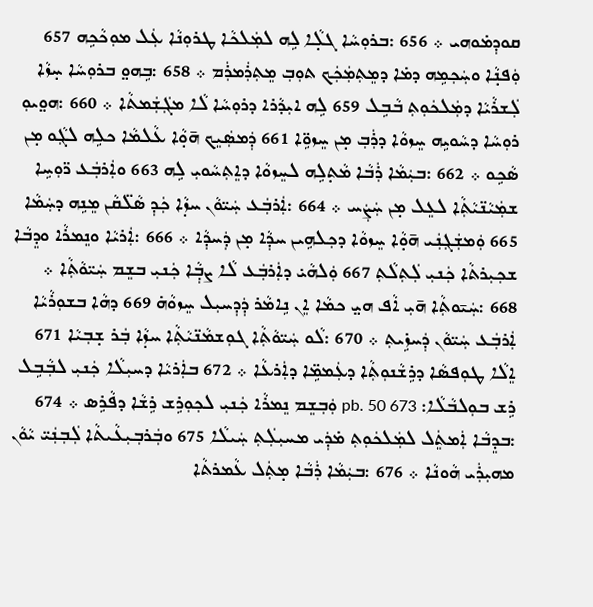ܩܘܕܼܡ̇ܘܗܝ ܀ 656 :ܒܪܘܼܚܵܐ ܓܠ̣ܵܐ ܠܹܗ ܠܡܲܠܟܵܐ ܛܪܘܼܢܵܐ ܥܲܠ ܡܘܼܟܵܟܹܗ 657 ܘܲܦܢ̣ܵܐ ܘܚܲܟܼܡܹܗ ܕܡ̇ܐ ܕܡܸܬܼܡܲܟܲܟ ܬܘܼܒܼ ܡܸܬܼܪܲܡܪܲܡ ܀ 658 :ܒܹܗܘ̤ ܒܪܘܼܚܵܐ ܚ̣ܙܵܐ ܠܲܫܪܵܝܵܐ ܕܡܲܠܟܿܘܼܬܼ ܒܵܒܹܠ 659 ܠܹܗ ܐܝܼܕܵܪܐ ܕܪܘܼܚܵܐ ܠܵܐ ܡܓܲܫܲܡܬܵܐ ܀ 660 :ܗܘ̤ܝܘܼ ܪܘܼܚܵܐ ܕܚܵܘܝܹܗ ܚܸܙܘܵܐ ܕܪܲܒܼ ܡ̣ܢ ܚܸܙܘܹ̈ܐ 661 ܕܲܡܣܲܝܸܟ ܗ̄ܘ̣ܵܐ ܥܵܠܡܵܐ ܟܠܹܗ ܠܓܼܵܘ ܡ̣ܢ ܣܵܟܹܘ ܀ 662 :ܒܝܲܡܵܐ ܪܲܒܵܐ ܡܵܬ̣ܠܹܗ ܠܚܸܙܘܵܐ ܕܐܸܬܼܚܵܘܝܼ ܠܹܗ 663 ܘܐܲܪܒܲܥ ܪ̈ܘܼܚܹܐ ܫܡܲܝܵܢ̈ܝܵܬܼܵܐ ܠܥܸܠ ܡ̣ܢ ܚܲܨܲܚ ܀ 664 :ܐܲܪܒܲܥ ܚܲܝ̈ܘܵܢ ܚܙ̣ܵܐ ܟܲܕܼ ܣܵܠ̈ܩܵܢ ܡܸܢܹܗ ܕܚܲܡܵܐ 665 ܘܲܡܫܲܓܼܢܲܝ ܗ̄ܘ̣ܵܐ ܚܸܙܘܵܐ ܕܟܼܠܗܹܝܢ ܚܕܼܵܐ ܡ̣ܢ ܕܲܚܕܼܵܐ ܀ 666 :ܐܲܪܝܵܐ ܘܢܸܡܪܵܐ ܘܕܸܒܵܐ ܫܟܼܝܼܪܬܵܐ ܟܲܢܝܼ ܠܲܬܼܠܵܬܼ 667 ܘܲܠܗܵܝ̇ ܕܐܲܪܒܲܥ ܠܵܐ ܨܒ݂ܼܵܐ ܟܲܢܝܼ ܒܫܸܡ ܚܲܝ̈ܘܵܬܼܵܐ ܀ 668 :ܚܲܝ̄ܘܬܼܵܐ ܗ̄ܝܼ ܐܵܦ ܗܝ̤ ܟܡܵܐ ܐܸܢ ܢܹܐܡܵܪ ܕܲܕܼܚܝܼܠ ܚܸܙܘܵܗ̇ 669 ܕܗܵܐ ܒܫܘܼܪܵܝܵܐ ܐܲܪܒܲܥ ܚܲܝ̈ܘܵܢ ܕܲܚܙܹ̇ܝܬܼ ܀ 670 :ܠܵܘ ܚܲܝ̈ܘܵܬܼܵܐ ܓܘܼܫܡܵܢ̈ܝܵܬܼܵܐ ܚܙ̣ܵܐ ܒܲܪ ܫ̣ܒܼܝܵܐ 671 ܐܸܠܵܐ ܛܘܼܦܣܵܐ ܕܪܹܫܵܢܘܼܬܼܵܐ ܕܥܲܡܡܹ̈ܐ ܕܐܲܪܥܵܐ ܀ 672 ܒܐܲܪܝܵܐ ܕܚܝܼܠܵܐ ܟܲܢܝܼ ܠܒܼܵܒܹܠ ܪܹܫ ܒܘܼܠܒܵܠܵܐ: pb. 50 673 ܘܲܒܼܫܸܡ ܢܸܡܪܵܐ ܟܲܢܝܼ ܠܟܼܘܼܪܹܫ ܪܹܫܵܐ ܕܦܵܪܹܣ ܀ 674 :ܒܕܸܒܵܐ ܐܲܡܬܸܿܠ ܠܡܲܠܟܿܘܼܬܼ ܡ̇ܕܲܝ ܡܚܝܼܠܲܬܼ ܚܲܝܠܵܐ 675 ܘܒܲܪܒܼܝܼܥܵܝܬܵܐ ܠܲܒܼܢܲܝ̈ ܝܵܘܵܢ ܡܗܝܼܪܲܝ ܗܵܘܢܵܐ ܀ 676 :ܒܝܲܡܵܐ ܪܲܒܵܐ ܡ̣ܬܲܠ ܥܵܡܪܬܵܐ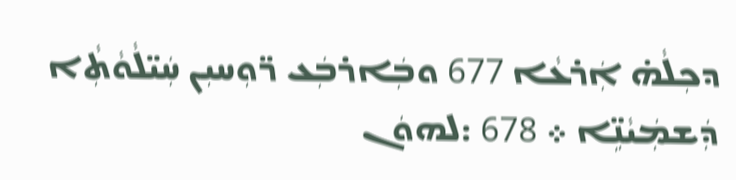ܕܟܼܠܵܗ̇ ܐܲܪܥܵܐ 677 ܘܒܲܐܪܒܲܥ ܪ̈ܘܼܚܝܼܢ ܚܲܝ̈ܠܵܘܵܬܼܵܐ ܕܲܫܡܲܝܵܢܹ̈ܐ ܀ 678 :ܠܗܘܿܢ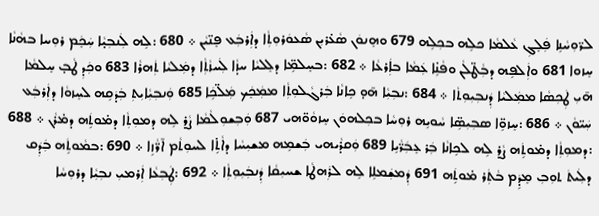ܠܪ̈ܘܼܚܵܢܹܐ ܦܲܠܸܓܼ ܥܵܠܡܵܐ ܟܠܹܗ ܒܟܼܠܹܗ 679 ܘܗܸܢܘܿܢ ܣܵܥ̇ܪܝܼܢ ܣܵܥܘܿܪܘܼܬܼܵܐ ܕܐܲܪܒܲܥ ܦܸܢ̈ܝܵܢ ܀ 680 :ܠܹܗ ܠܲܢܒܼܝ̣ܵܐ ܚܲܟܸܿܡ ܪܘܼܚܐ ܒܗܵܢܵܐ ܚܸܙܘܐ 681 ܘܐܲܠܦܹܗ ܕܒܼܵܛ̈ܠܵܢ ܘܦܵܢܹ̇ܐ ܥܲܡܵܐ ܒܐܲܪܥܵܐ ܀ 682 :ܒܚܸܠܡܹ̈ܐ ܕܠܸܠܝܵܐ ܚܙ̣ܵܐ ܠܲܚܙܵܬܼܵܐ ܕܡܲܠܝܵܐ ܬܲܗܪܵܐ 683 ܘܟܲܕܼ ܛܵܒ̣ ܚܸܠܡܵܐ ܗ̄ܝܼ ܛܲܟܼܣܵܐ ܡܡܲܠܝܵܐ ܕܲܢܒܼܝܼܘܼܬܵܐ ܀ 684 :ܢܒܼܝܼܵܐ ܗ̄ܘ̣ ܟܹܐܢܵܐ ܒܲܪܓܵܠܘܼܬܼܵܐ ܡܡܲܟܸܿܟ ܡܲܠ̈ܟܹܿܐ 685 ܘܲܢܒܼܝܼܵܐܝܼܬܼ ܒܲܕܿܩܹܗ ܠܚܸܙܘܵܐ ܕܐܲܪܒܲܥ ܚܲܝ̈ܘܵܢ ܀ 686 :ܚܸܙܘܹ̈ܐ ܣܒܼܝܼܣܹ̈ܐ ܚܵܘܝܹܗ ܪܘܼܚܵܐ ܒܟܼܠܗܘܿܢ ܚܸܙܘܵܘ̈ܗܝ 687 ܘܲܒܼܫܘܼܠܵܡܵܐ ܨܵܪ̣ ܠܹܗ ܕܡܘܼܬܼܵܐ ܕܡ̇ܘܬܹܿܗ ܕܡ̇ܪܵܢ ܀ 688 :ܕܡܘܼܬܼܵܐ ܕܡ̇ܘܬܹܿܗ ܨܵܪ̣ ܠܹܗ ܠܟܹܐܢܵܐ ܒܲܪ ܥܸܒܼܿܪ̈ܵܝܹܐ 689 ܘܲܩܪ̣ܵܝܗܝ ܒܲܫܡܹܗ ܡܫܝܼܚܵܐ ܕܐܵܬܹ̇ܐ ܠܚܘܼܬܵܡ ܐ̄ܪ̈ܵܙܹܐ ܀ 690 :ܒܡܵܘܬܹܿܗ ܒܲܕܲܩ ܕܠܲܝܬܿ ܬܘܼܒܼ ܡܸܕܹܿܡ ܒܵܬܲܪ ܡ̇ܘܬܹܿܗ 691 ܕܲܡܫܲܡܠܹܐ ܠܹܗ ܠܪܲܗܛܵܐ ܫܚܝܼܩܵܐ ܕܲܢܒܲܝܼܘܼܬܼܵܐ ܀ 692 :ܛܲܒܼܥܵܐ ܐܲܪܡܝܼ ܢܒܼܝܼܵܐ ܕܪܘܼܚܵܐ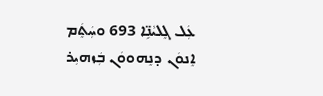ܥܲܠ ܓܸܠܝܵܢܹ̈ܐ 693 ܘܚܲܬܸܿܡ ܐܸܢܘܿܢ ܕܢܸܗܘܘܿܢ ܒܲܙܗܝܼܪ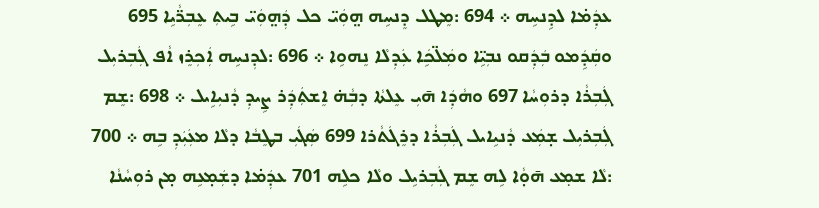ܥܕܲܡ̇ܐ ܠܕܹܢܚܹܗ ܀ 694 :ܡܸܛܠ ܕܸܢܚܹܗ ܗ̤ܘܲܝ̈ ܟܠ ܕܲܗ̤ܘܲܝ̈ ܒܹܝܬܼ ܥܸܒܼܪ̈ܵܝܹܐ 695 ܘܩܲܕܹܿܡܘ ܒܲܕܲܩܘ ܢܒܼܝܹ̈ܐ ܘܡܲܠ̈ܟܹܿܐ ܥܲܕܼܠܵܐ ܢܸܗܘܹܐ ܀ 696 :ܠܕܼܢܚܹܗ ܐܲܟܼܪܸܙ ܐܵܦ ܓܲܒܼܪܝܼܠ ܓܲܒܼܪܵܐ ܕܪܘܼܚܵܐ 697 ܘܗܵܕܲܐ ܗ̄ܝܼ ܥܸܠܬܵܐ ܕܒܼܵܗ̇ ܐܸܫܬܲܕܲܪ ܨܹܝܕܼ ܕܵܢܝܼܐܹܝܠ ܀ 698 :ܫܸܡ ܓܲܒܼܪܝܼܠ ܫ̣ܡܲܥ ܕܵܢܝܹܐܝܠ ܓܲܒܼܪܵܐ ܕܪܸܓܿܬܵܪܐ 699 ܣܲܓܿܝܼ ܒܛܸܒܵܐ ܕܠܵܐ ܡܥܲܝܲܕܼ ܒܹܗ ܀ 700 :ܠܵܐ ܫܡ݂ܥ ܗ̄ܘ̣ܵܐ ܠܹܗ ܫܸܡ ܓܲܒܼܪܝܹܠ ܘܠܵܐ ܟܠܹܗ 701 ܥܕܲܡ̇ܐ ܕܫܲܡ̣ܥܹܗ ܡ̣ܢ ܪܘܼܚܵܢܵܐ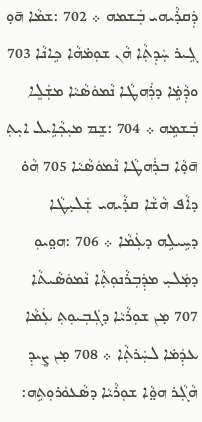ܕܲܩܪ̣ܵܝܗܝ ܒܲܫܡܗ ܀ 702 :ܫܡܵܐ ܗ̄ܘ̣ ܓܹܝܪ ܚܲܕܼܬܼܵܐ ܗܵܢ ܫܘܼܡ̇ܗܵܐ ܟܹܐܢܵܐ 703 ܘܕܼܵܡܹ̇ܐ ܕܪܲܗܛܵܐ ܢܵܡܘܿܣܵܝܵܐ ܡܫܲܠܸܐ ܒܲܫܡܹܗ ܀ 704 :ܫܸܡ ܡܝܼܟܼܵܐܹܝܠ ܐܝܼܬܼ ܗ̄ܘ̣ܵܐ ܒܪܲܗܛܵܐ ܢܵܡܘܿܣܵܝܵܐ 705 ܗܵܘ̇ ܕܐܵܦ ܗܵܫܵܐ ܩܪ̣ܵܝܗܝ ܫܲܠܝ̣ܛܵܐ ܕܚܹܝܠܹܗ ܕܥܲܡܵܐ ܀ 706 :ܗܘ̤ܝܘܼ ܕܡ̣ܿܠܝܼ ܡܕܲܒܼܪܵܢܘܼܬܼܵܐ ܢܵܡܘܿܣܵܝܬܵܐ 707 ܡ̣ܢ ܫܘܼܪܵܝܵܐ ܕܓܲܒܼܝܘܼܬܼ ܥܲܡܵܐ ܥܕܲܡ̇ܐ ܠܚܲܪܬܼܵܐ ܀ 708 ܡ̣ܢ ܨܸܝܕܼ ܗܵܓܼܵܪ ܗܘ̤ܵܐ ܫܘܼܪܵܝܵܐ ܕܣܵܥܘܿܪܘܼܬܹܗ: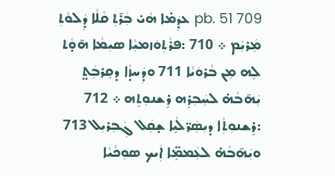pb. 51 709 ܥܕܲܡ̇ܐ ܗܵܝ̇ ܒܲܪ̄ܬܼ ܩܵܠܵܐ ܕܲܠܘܵܬܼ ܡܲܪܝܲܡ ܀ 710 :ܦܪܵܬܼܘܿܙܡܝܼܵܐ ܣܝܼܡܵܐ ܗ̄ܘ̣ܵܬ ܠܹܗ ܡܼܢ ܒܵܪܘܿܝܵܐ 711 ܘܕܲܚܙ̣ܵܐ ܕܩܸܪܒܲܬ̤ ܝܲܗ̄ܒܵܗ̇ ܠܚܲܒܼܪܹܗ ܪܹܫܢܘܼܬܹܗ ܀ 712 :ܪܹܫܢܘܼܬܼܵܐ ܕܝܼܣܲܪ̈ܠܵܝܹܐ ܫ̣ܩܲܠ ܓܲܒܼܪܝܼܠ 713 ܘܝܲܗ̄ܒܵܗ̇ ܠܥܲܡܡܹ̈ܐ ܐܲܝܟ ܣܘܼܟܵܝܵܐ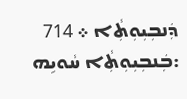ܕܲܢܒܼܝܼܘܼܬܼܵܐ ܀ 714 :ܒܲܢܒܼܝܼܘܼܬܼܵܐ ܚܵܘܝܹܗ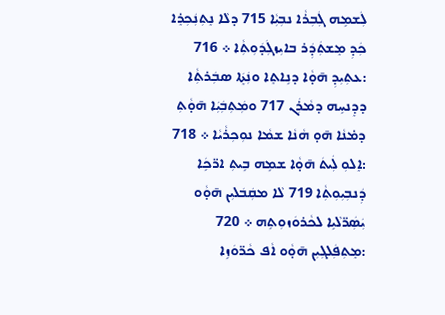ܠܲܫܡܹܗ ܓܲܒܼܪܵܐ ܢܒܼܝܼܵܐ 715 ܕܠܵܐ ܢܸܬܼܢܲܟܼܪܸܐ ܟܲܕܼ ܡܸܫܬܲܕܲܪ ܒܐܝܼܙܓܲܕܿܘܼܬܼܵܐ ܀ 716 :ܥܬܼܝܼܕܼ ܗ̄ܘ̣ܵܐ ܕܢܹܐܬܸܐ ܘܢܲܬܸܿܐ ܣܒܲܪܬܼܵܐ ܕܕܸܢܚܹܗ ܕܡܵܪܲܢ 717 ܘܡܲܬܼܒܲܝܲܐ ܗ̄ܘ̣ܵܬܼ ܕܡ̇ܢܵܐ ܗ̄ܘ̣ ܗܵܢܵܐ ܫܡܵܐ ܢܘܼܟܼܪܵܝܵܐ ܀ 718 :ܐܸܠܘܼ ܠܲܝܬܿ ܗ̄ܘ̣ܵܐ ܫܡܹܗ ܒܹܝܬܼ ܐܪ̈ܟܹܿܐ ܕܲܢܒܼܝܼܘܼܬܼܵܐ 719 ܠܵܐ ܡܩܲܒܿܠܝܼܢ ܗ̄ܘ̣ܵܘ ܝܲܣܲܪ̈ܠܵܝܹܐ ܠܟܵܪܘܿܙܘܼܬܹܗ ܀ 720 :ܡܸܬܼܦܲܠܓܼܝܼܢ ܗ̄ܘ̣ܵܘ ܐܵܦ ܟܵܪ̈ܘܿܙܹܐ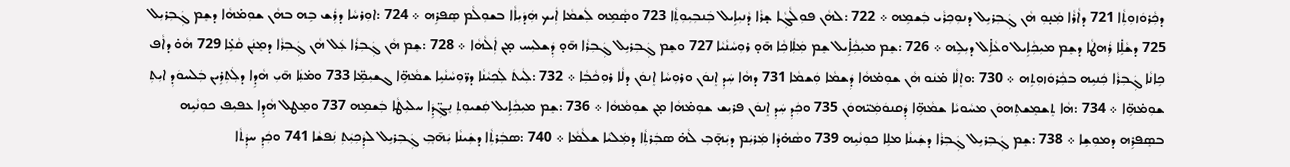ܕܟܼܵܪܘܿܙܘܼܬܼܵܐ 721 ܕܐܵܪܵܐ ܡܲܢ̣ܘܼ ܗܵܢ ܓܲܒܼܪܝܹܠ ܕܢܘܼܟܼܪܵܝ ܒܲܫܡܹܗ ܀ 722 :ܠܗܵܢ ܦܘܼܠܵܓܼܵܐ ܫ̣ܪܵܐ ܕܵܢܝܼܐܹܝܠ ܒܲܢܒܼܝܼܘܼܬܼܵܐ 723 ܘܣ̣ܵܡܹܗ ܠܲܫܡܵܐ ܐܲܝܟ ܗܲܕܿܝܼܐܵܐ ܒܫܘܼܠܵܡ ܣܸܦܪܹܗ ܀ 724 :ܐܘܼܪܚܵܐ ܕܪܲܫ ܒܹܗ ܒܗܵܢ ܫܘܼܡ̇ܗܵܐ ܕܫܸܡ ܓܲܒܼܪܝܼܠ 725 ܕܫܵܠܹ̇ܐ ܪܲܗܛܵܐ ܕܫܸܡ ܡܝܼܟܼܵܐܹܝܠ ܘܥܵܐܹ̇ܠ ܕܝܼܠܹܗ ܀ 726 :ܫܸܡ ܡܝܼܟܼܵܐܹ̇ܝܠ ܫܸܡ ܡܲܠܲܐܟܼܵܐ ܗ̄ܘ̣ ܪܘܼܚܵܢܵܝܵܐ 727 ܘܫܸܡ ܓܲܒܼܪܝܹܠ ܓܲܒܼܪܵܐ ܗ̄ܘ̣ ܕܲܫܠܝܼܚ ܡ̣ܢ ܐܲܠܵܗܵܐ ܀ 728 :ܫܸܡ ܗܵܢ ܓܲܒܼܪܵܐ ܥܲܠ ܗܵܢ ܓܲܒܼܪܵܐ ܕܡܸܢܲܢ ܩܵܥܹ̇ܐ 729 ܗܵܘ̇ ܕܐܵܦ ܟܹܐܢܵܐ ܓܲܒܼܪܵܐ ܟܲܢܝܹܗ ܒܟܼܵܪܘܿܙܘܼܬܹܗ ܀ 730 :ܘܐܸܠܵܐ ܡ̇ܢܿܘ ܗܵܢ ܫܘܼܡ̇ܗܵܐ ܕܲܫܡܵܐ ܘܲܫܡܵܐ 731 ܕܗܵܐ ܚܲܕܼ ܐܸܢܘܿܢ ܘܪܘܼܚܵܐ ܐܸܢܘܿܢ ܕܠܵܐ ܪܘܼܟܵܒܼܵܐ ܀ 732 :ܠܲܝܬܿ ܠܲܟܼܝܵܢܵܐ ܕܪ̈ܘܼܚܵܢܵܝܹܐ ܫܡܵܗܹ̈ܐ ܓܫܝܼܡܹ̈ܐ 733 ܘܡ̇ܢܲܐ ܗ̄ܝܼ ܗܵܕܹܐ ܕܠܲܬܼܪܹܝܢ ܒܲܠܚܘܿܕܼ ܐܝܼܬܼ ܫܘܼܡ̇ܗܹ̈ܐ ܀ 734 :ܗܵܐ ܬܸܫܡܸܫܬܼܗܘܿܢ ܡܚܵܘܝܵܐ ܫܡܵܗܹ̈ܐ ܕܲܩܢܘܿܡܲܝ̈ܗܘܿܢ 735 ܘܟܲܕܼ ܚܲܕܼ ܐܸܢܘܿܢ ܦܪܝܼܫ ܫܘܼܡ̇ܗܵܐ ܡ̣ܢ ܫܘܼܡܵܗܵܐ ܀ 736 :ܫܸܡ ܡܝܼܟܼܵܐܹܝܠ ܩܲܫܝܘܼܬܼ ܢܸܓܼ̈ܕܹܿܐ ܚܠܝܼܛܵܐ ܒܲܫܡܹܗ 737 ܘܡܸܛܠ ܗܵܕܹܐ ܥܦܝܼܦ ܟܘܼܢܵܝܹܗ ܒܣܸܦܪܹܗ ܕܡܘܼܫܹܐ ܀ 738 :ܫܸܡ ܓܲܒܼܪܝܹܠ ܓܲܒܼܪܵܐ ܕܫܲܝܢܵܐ ܡܠܹܐ ܟܘܼܢܵܝܹܗ 739 ܘܣܵܗ̇ܕܵܐ ܡܲܪܝܲܡ ܕܝܲܗ̣̄ܒܼ ܠܵܗ̇ ܣܒܲܪܬܼܵܐ ܕܡܲܠܝܵܐ ܫܠܵܡܵܐ ܀ 740 :ܣܒܲܪܬܼܵܐ ܕܫܲܝܢܵܐ ܝܲܗ̄ܒܼ݂ ܓܲܒܼܪܝܹܠ ܠܕܲܟܼܝܲܬܼ ܢܲܦܫܵܐ 741 ܘܟܲܕܼ ܚܕܲܬܵܐ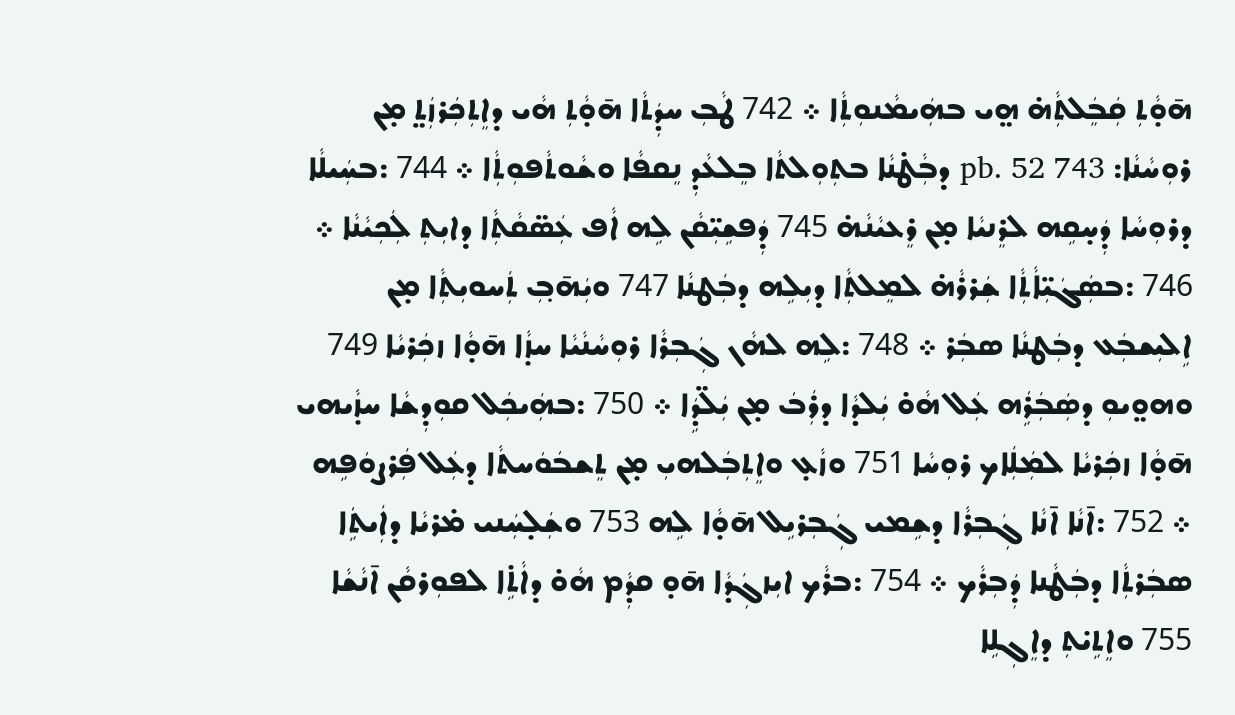ܗ̄ܘ̣ܵܬܼ ܩܲܒܸܿܠܬܼܵܗ̇ ܗ̤ܝ ܒܗܲܝܡܵܢܘܼܬܼܵܐ ܀ 742 ܛܵܒܼ ܚܕܲܬܵܐ ܗ̄ܘ̣ܵܬܼ ܗܵܝ ܕܐܸܬܼܟܲܪܙܲܬ̤ ܡ̣ܢ ܪܘܼܚܵܢܵܐ: pb. 52 743 ܕܒܼܵܛ̇ܢܵܐ ܒܬܼܘܼܠܬܵܐ ܒܸܠܥܵܕܼ ܢܸܩܦܵܐ ܘܫܵܘܬܵܦܘܼܬܼܵܐ ܀ 744 :ܒܚܲܝܠܵܐ ܕܪܘܼܚܵܐ ܕܲܚ̣ܩܹܗ ܠܪܸܢܝܵܐ ܡ̣ܢ ܪܸܥܝܵܢܵܗ̇ 745 ܕܲܦܫܹܝܼ̈ܩܵܢ ܠܹܗ ܐܵܦ ܥܲܣ̈ܩܵܬܼܵܐ ܕܐܝܼܬܼ ܠܲܟܼܝܵܢܵܐ ܀ 746 :ܒܣܲܓܿܝܼ̈ܐܵܬܼܵܐ ܫܲܪܪܵܗ̇ ܠܡܸܠܬܼܵܐ ܕܝܼܠܹܗ ܕܒܲܛܢܵܐ 747 ܘܝܲܗ̄ܒܼ݂ ܬܲܚܘܝܼܬܼܵܐ ܡ̣ܢ ܐܹܠܝܼܫܒܲܥ ܕܒܲܛܢܵܐ ܣܒܲܪ ܀ 748 :ܠܹܗ ܠܗܵܢ ܓܲܒܼܪܵܐ ܪܘܼܚܵܢܵܝܵܐ ܚܙ̣ܵܐ ܗ̄ܘ̣ܵܐ ܙܟܲܪܝܵܐ 749 ܘܗܘ̤ܝܘܼ ܕܣܲܒܲܪܹܿܗ ܥܲܠ ܗܵܘ̇ ܝܲܠܕܵܐ ܕܪܲܒܿ ܡ̣ܢ ܝܲܠ̈ܕܹܿܐ ܀ 750 :ܒܗܲܝܟܲܠ ܩܘܼܕܼܫܵܐ ܚܙ̣ܵܝܗܝ ܗ̄ܘ̣ܵܐ ܙܟܲܪܝܵܐ ܠܡܲܠܲܐܟ ܪܘܼܚܵܐ 751 ܘܙܵܥ̣ ܘܐܸܬܼܒܲܠܗܝܼ ܡ̣ܢ ܬܸܫܒܿܘܿܚܬܵܐ ܕܥܲܠ ܦܲܪܨܘܿܦܹܗ ܀ 752 :ܐ̄ܢܵܐ ܐ̄ܢܵܐ ܓܲܒܼܪܵܐ ܕܫܹܡܝ ܓܲܒܼܪܝܹܠ ܗ̄ܘ̣ܵܐ ܠܹܗ 753 ܘܫܲܠ̣ܚܲܢܝ ܡ̇ܪܝܵܐ ܕܐܲܝܬܹܿܐ ܣܒܲܪܬܼܵܐ ܕܒܲܛܵܢܐ ܕܲܒܼܪܵܟ ܀ 754 :ܒܪܵܟ ܐܝܼܙܓܲܕܵܐ ܗ̄ܘ̣ ܩܕܼܵܡ ܗܵܘ̇ ܕܐܵܬܹ̇ܐ ܠܦܘܼܪܩܵܢ ܐ̄ܢܵܫܵܐ 755 ܘܐܸܬܹܝ̇ܬܼ ܕܐܸܓܼܠܹܐ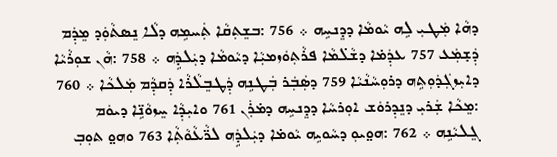ܕܗܵܐ ܡܲܛܝܼ ܠܹܗ ܝܵܘܡܵܐ ܕܕܸܢܚܹܗ ܀ 756 :ܒܫܸܬܼܩܵܐ ܬܲܚܡܹܗ ܕܠܵܐ ܢܸܣܬܵܘܲܕ ܡܸܕܲܡ ܕܲܫ̣ܡܲܥ 757 ܥܕܲܡ̇ܐ ܕܫܵܠ̇ܡܵܐ ܦܪܵܬܼܘܿܙܡܝܼܵܐ ܕܝܵܘܡܵܐ ܕܝܲܠܕܹܿܗ ܀ 758 :ܗܵܢ ܫܘܼܪܵܝܵܐ ܕܐܝܼܙܓܲܕܿܘܼܬܹܗ ܕܪܘܼܚܵܢܵܝܵܐ 759 ܕܣܲܒܲܪ ܒܲܛܢܹܗ ܕܲܛܒܸܠܵܪܵܐ ܕܲܩܕܼܵܡ ܡܲܠܟܵܐ ܀ 760 :ܡܸܟܵܐ ܫܲܪܝܼ ܕܢܸܕܼܪܘܿܫ ܐܘܼܪܚܵܐ ܕܕܸܢܚܹܗ ܕܡ̇ܪܲܢ 761 ܘܐܝܼܕܼܵܐ ܚܸܙܘܵܢܹ̈ܐ ܕܝܘܿܡ ܓܸܠܝܵܢܹܗ ܀ 762 :ܗܘ̤ܝܘܼ ܕܚܵܘܝܹܗ ܝܵܘܡ̇ܐ ܕܝܲܠܕܹܿܗ ܠܪ̈ܵܥܵܘܵܬܼܵܐ 763 ܘܗܘ̤ ܬܘܼܒܼ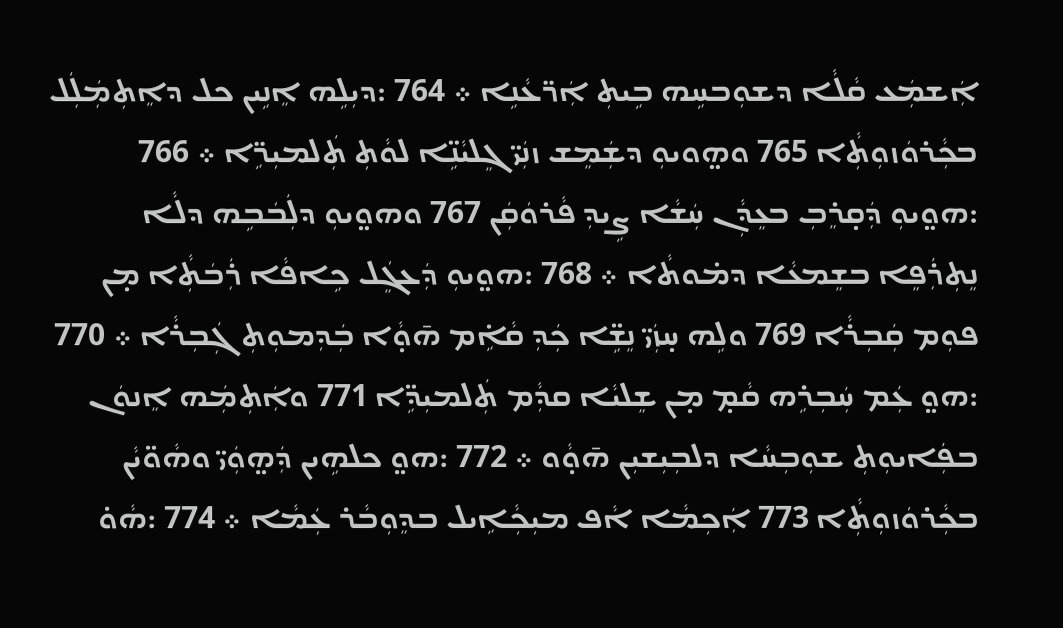ܐܲܫܡܲܥ ܩܵܠܵܐ ܕܫܘܼܒܚܹܗ ܒܹܝܬܼ ܐܲܪ̈ܥܵܢܹܐ ܀ 764 :ܕܝܼܠܹܗ ܐܸܢܹܝܢ ܟܠ ܕܐܸܬܼܡܲܠܲܠ ܒܟܼܵܪܘܿܙܘܼܬܼܵܐ 765 ܘܗ̤ܘܝܘܼ ܕܫܲܡܸܫ ܙܢܲܝ̈ ܓܸܠܝܵܢܹ̈ܐ ܠܘܵܬܼ ܬܲܠܡܝܼܪܹ̈ܐ ܀ 766 :ܗܘ̤ܝܘܼ ܕܲܩ̣ܪܸܒܼ ܒܥܸܕܼܵܢ ܚܲܫܵܐ ܨܹܝܕܼ ܦܵܪܘܿܩܲܢ 767 ܘܗܘ̤ܝܘܼ ܕܠܲܒܿܒܹܗ ܕܠܵܐ ܢܸܬܼܪܲܦܸܐ ܒܫܸܡܥܵܐ ܕܡ̇ܘܬܵܐ ܀ 768 :ܗܘ̤ܝܘܼ ܕܲܥܓܸܿܠ ܟܹܐܦܵܐ ܪܲܒܿܬܼܵܐ ܡ̣ܢ ܦܘܼܡ ܩܲܒܼܪܵܐ 769 ܘܠܹܗ ܚ̣ܙܲܝ̈ ܢܸܫܹ̈ܐ ܟܲܕܼ ܩܵܐܹ̇ܡ ܗ̄ܘ̣ܵܐ ܒܲܕܼܡܘܼܬܼ ܓܲܒܼܪܵܐ ܀ 770 :ܗܘ̤ ܥܲܡ ܚܲܒܼܪܹܗ ܩܵܡ̣ ܡ̣ܢ ܫܸܠܝܵܐ ܩܕܼܵܡ ܬܲܠܡܝܼܕܹ̈ܐ 771 ܘܐܲܬܼܡܲܗ ܐܸܢܘܿܢ ܒܦܲܐܝܘܼܬܼ ܫܘܼܒܼܚܵܐ ܕܠܒܼܝܼܫܝܼܢ ܗ̄ܘ̣ܵܘ ܀ 772 :ܗܘ̤ ܟܠܗܹܝܢ ܕܲܗ̤ܘܲܝ̈ ܘܗܵܘ̈ܝܵܢ ܒܟܼܵܪܘܿܙܘܼܬܼܵܐ 773 ܐܲܟܼܡܵܐ ܐܵܦ ܡܝܼܟܼܵܐܹܝܠ ܒܕܸܘܼܒܵܪ ܥܲܡܵܐ ܀ 774 :ܗܵܘ̇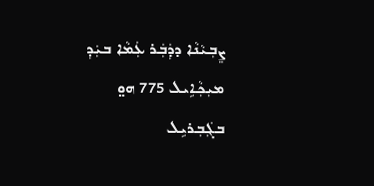ܨܸܒܼܝܵܢܵܐ ܕܕܲܒܲܪ ܥܲܡܵܐ ܒܝܲܕܼ ܡܝܼܟܼܵܐܹܝܠ 775 ܗܘ̤ ܒܓܲܒܼܪܝܹܠ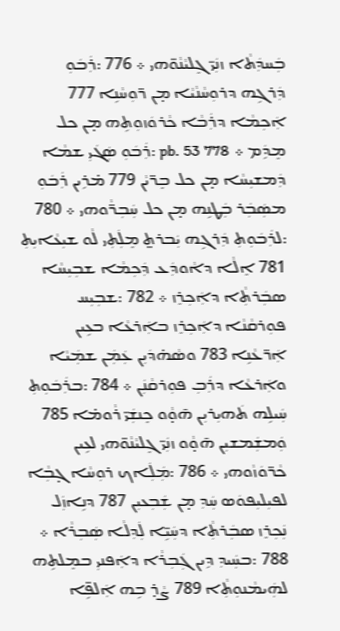ܒܲܚܕܲܬܵܐ ܙܢܲܝ̈ ܓܸܠܝܵܢܵܘ̈ܗܝ ܀ 776 :ܪܲܒܿܘܼ ܕܲܪܓܹܗ ܕܪܘܼܚܵܢܵܝܵܐ ܡ̣ܢ ܪ̈ܘܼܚܵܢܹܐ 777 ܐܲܟܼܡܵܐ ܕܪܲܒܵܐ ܟܵܪܘܿܙܘܼܬܹܗ ܡ̣ܢ ܟܠ ܡܸܕܹܿܡ ܀ pb. 53 778 :ܪܲܒܿܘܼ ܣܲܓܿܝܼ ܫܡܵܐ ܕܲܡܫܝܼܚܵܐ ܡ̣ܢ ܟܠ ܒܸܪ̈ܝܵܢ 779 ܡ̇ܪܹܝܢ ܪܲܒܿܘܼ ܡܣܲܒܲܪ ܒܲܛܢܹܗ ܡ̣ܢ ܟܠ ܚܲܒܼܪ̈ܵܘܗܝ ܀ 780 :ܠܪܲܒܿܘܼܬܼ ܕܲܪܓܹܗ ܝܲܒܪܬ̤ ܡܸܠܲܬܼܝ ܠܵܘ ܫܝܼܥܵܐܝܼܬܼ 781 ܐܸܠܵܐ ܕܐܵܘܕܲܥ ܕܲܟܼܡܵܐ ܫܒܼܝܼܚܵܐ ܣܒܲܪܬܼܵܐ ܕܐܲܟܼܪܸܙ ܀ 782 :ܫܒܼܝܼܚ ܦܘܼܪܩܵܢܵܐ ܕܐܲܟܼܪܸܙ ܒܐܲܪܥܵܐ ܒܥܹܝܢ ܐܲܪ̈ܥܵܢܹܐ 783 ܘܣܵܗ̇ܕܿܝܼܢ ܥܲܡܲܢ ܫܡܲܝܵܐ ܘܐܲܪܥܵܐ ܕܪܲܒܼ ܦܘܼܪܩܵܢܲܢ ܀ 784 :ܒܪܲܒܿܘܼܬܼ ܚܲܝܠܹܗ ܬܿܗܝܼܪܝܼܢ ܗ̄ܘ̣ܵܘ ܟܸܢܫܲܝ̈ ܪܵܘܡ̇ܐ 785 ܘܲܡܫܲܡܫܝܼܢ ܗ̄ܘ̣ܵܘ ܙܢܲܝ̈ ܓܸܠܝܵܢܵܘ̈ܗܝ ܠܥܹܝܢ ܟܵܪ̈ܘܿܙܵܘܗܝ ܀ 786 :ܡܲܠܲܐܟ ܪܘܼܚܵܐ ܓ̣ܒܼܵܐ ܠܦܝܼܠܝܼܦܘܿܣ ܚܲܕܼ ܡ̣ܢ ܫܲܒܼܥܝܼܢ 787 ܕܢܹܐܙܲܠ ܢܲܟܼܪܸܙ ܣܒܲܪܬܼܵܐ ܕܚܲܝܹ̈ܐ ܠܲܕܼܠܵܐ ܣܲܒܼܪܵܐ ܀ 788 :ܒܚܲܝܕܼ ܕܹܝܢ ܓܲܒܼܪܵܐ ܕܐܲܦܢܝܼ ܒܡܸܠܬܹܗ ܠܗܲܝܡܵܢܘܼܬܼܵܐ 789 ܨܵܪ̣ ܒܹܗ ܐܲܠܦܹ̈ܐ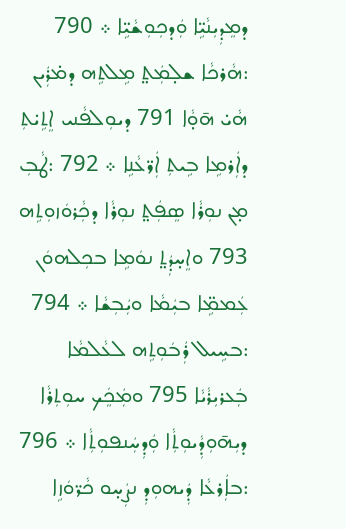ܕܡܸܕܼܝܼܢܵܝܹ̈ܐ ܘܲܕܟܼܘܼܫܵܝܹ̈ܐ ܀ 790 :ܗܵܪܟܵܐ ܫܠ̣ܡܲܬ̤ ܡܹܠܬܹܗ ܕܡ̇ܪܲܝܢ ܗܵܝ̇ ܗ̄ܘ̣ܵܐ 791 ܕܝܘܼܠܦܵܢܝ ܐܸܬܹܝ̇ܬܼ ܕܐܲܪܡܹܐ ܒܹܝܬܼ ܐܲܪ̈ܥܵܢܹܐ ܀ 792 :ܛܵܒܼ ܡ̣ܢ ܢܘܼܪܵܐ ܣܸܦܲܬ̤ ܢܘܼܪܵܐ ܕܟܼܵܪܘܿܙܘܼܬܹܗ 793 ܘܐܸܚ̣ܕܲܬ̤ ܢܘܿܡܹܐ ܒܟܼܠܗܘܿܢ ܥܲܡܡܹ̈ܐ ܒܝܲܡܵܐ ܘܝܲܒܼܫܵܐ ܀ 794 :ܒܚܹܝܠ ܪܲܒܿܘܼܬܹܗ ܠܥܵܠܡܵܐ ܒܲܥܪܝܼܪܵܝܵܐ 795 ܘܡܲܟܸܿܟ ܚܘܼܬܼܪܵܐ ܕܝܼܗ̄ܘܼܕܼܵܝܘܼܬܼܵܐ ܘܲܕܼܚܲܢܦܘܼܬܼܵܐ ܀ 796 :ܒܐܲܪܥܵܐ ܕܲܝܗܘܼܕܼ ܢܨܲܚ̣ܘ ܟܵܪ̈ܘܿܙܹܐ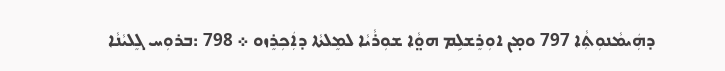ܕܗܲܝܡܵܢܘܼܬܼܵܐ 797 ܘܡ̣ܢ ܐܘܼܪܸܫܠܹܡ ܗܘ̤ܵܐ ܫܘܼܪܵܝܵܐ ܠܡܸܠܬܵܐ ܕܐܲܟܼܪܸܙܘ ܀ 798 :ܒܪܘܼܚ ܓܸܠܝܵܢܵܐ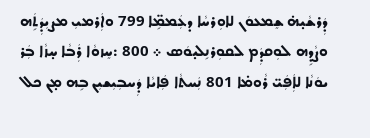ܕܲܪܫܵܝ̣ܗ̇ ܫܸܡܥܘܿܢ ܠܐܘܼܪܚܵܐ ܕܥܲܡܡܹ̈ܐ 799 ܘܐܲܪܡܝܼ ܡܨܝܼܕܲܬܹܿܗ ܘܨܵܕܹܗ ܠܘܼܩܕܲܡ ܠܩܘܼܪܢܹܠܝ̣ܘܿܣ ܀ 800 :ܚܸܙܘܵܐ ܪܲܒܵܐ ܚ̣ܙܵܐ ܒܲܪ ܝܘܿܢܵܐ ܠܐܲܦܲܝ̈ ܪܵܘܡ̇ܐ 801 ܢܲܚܬܵܐ ܦܲܐܝܵܐ ܕܲܚܒܼܝܼܫܝܼܢ ܒܹܗ ܡ̣ܢ ܟܠ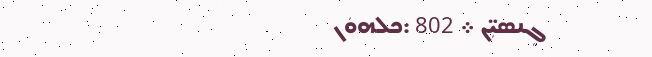ܓܸܢܣܝܼ̈ܢ ܀ 802 :ܟܠܗܘܿܢ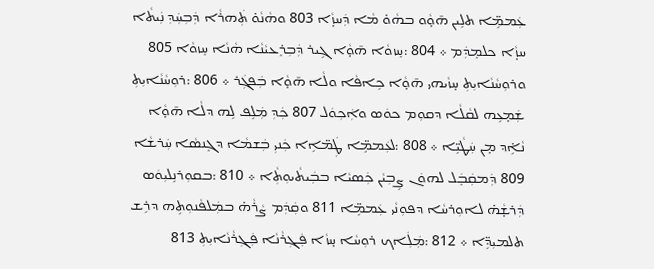ܥܲܡܡܹ̈ܐ ܬܠܹܝܢ ܗ̄ܘ̣ܵܘ ܒܗܵܘ̇ ܡܵܐ ܕܲܚܙ̣ܵܐ 803 ܘܗܵܢܵܘ̇ ܬܲܗܪܵܐ ܕܲܒܼܚܲܕܼ ܢܲܝܬܵܐ ܚܙ̣ܵܐ ܟܠܡܸܕܲܡ ܀ 804 :ܚܸܙܘܵܐ ܗ̄ܘ̣ܵܐ ܓܹܝܪ ܕܲܒܼܪܸܥܝܵܢܵܐ ܗܵܢܵܐ ܚܸܙܘܵܐ 805 ܘܪܘܼܚܵܢܵܐܝܼܬܼ ܚ̣ܙܵܝܗܝ ܗ̄ܘ̣ܵܐ ܟܹܐܦܵܐ ܘܠܵܐ ܗ̄ܘ̣ܵܐ ܒܲܦܓܲܪ ܀ 806 :ܪܘܼܚܵܢܵܐܝܼܬܼ ܫܲܡ̣ܥܹܗ ܠܩܵܠܵܐ ܕܩܘܼܡ ܟܘܿܣ ܘܐܲܟܼܘܿܠ 807 ܟܲܕܼ ܡܲܠܹܦ ܠܹܗ ܕܠܵܐ ܗ̄ܘ̣ܵܐ ܢܵܐܹ̇ܕ ܡ̣ܢ ܚܲܛܵܝܹ̈ܐ ܀ 808 :ܠܥܲܡܡܹ̈ܐ ܛܲܡ̈ܐܹܐ ܟܲܢܝܼ ܒܲܫܡܵܐ ܕܓܸܢܣܵܐ ܚܲܪܫܵܐ 809 ܕܲܡܩܲܒܸܿܠ ܠܗܘܿܢ ܨܹܒܼܝܵܢ ܟܲܣܝܵܐ ܒܒܲܝܬܵܝܘܼܬܼܵܐ ܀ 810 :ܒܩܘܼܪܢܹܠܝܼܘܿܣ ܕܲܪܫ̣ܵܗ̇ ܠܐܘܼܪܚܵܐ ܕܦܘܼܢܵܝ ܥܲܡܡܹ̈ܐ 811 ܘܩܲܕܲܡ ܨܵܪܵܗ̇ ܒܡܲܠܦܵܢܘܼܬܹܗ ܕܪܹܫ ܬܠܡܝܼܕܹ̈ܐ ܀ 812 :ܡܲܠܲܐܟ ܪܘܼܚܵܐ ܚ̣ܙܵܐ ܦܲܓܼܪܵܢܵܐ ܦܲܓܼܪܵܢܵܐܝܼܬܼ 813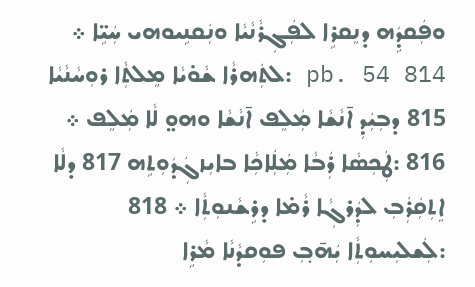ܘܦܲܩܕܹܿܗ ܕܢܸܩܪܹܐ ܠܦܲܓܼܪܵܢܵܝܵܐ ܘܢܲܩܢܹܝܘܗܝ ܚܲܝܹ̈ܐ ܀ pb. 54 814 :ܠܬܲܗܪܵܐ ܫܵܘ̇ܝܵܐ ܡܸܠܬܼܵܐ ܪܘܼܚܵܢܵܝܵܐ 815 ܕܒܼܝܲܕܼ ܐ̄ܢܵܫܵܐ ܡܲܠܸܦ ܐ̄ܢܵܫܵܐ ܘܗܘ̤ ܠܵܐ ܡܲܠܸܦ ܀ 816 :ܛܲܟܼܣܵܐ ܪܲܒܵܐ ܡܲܠܲܐܟܼܵܐ ܒܐܝܼܙܓܲܕܿܘܼܬܹܗ 817 ܕܠܵܐ ܐܸܬܼܩܲܪܲܒܼ ܠܕܲܪܓܼܵܐ ܪܵܡ̇ܐ ܕܪܹܫܵܢܘܼܬܼܵܐ ܀ 818 :ܠܲܫܠܝܼܚܘܼܬܼܵܐ ܝܲܗ̄ܒܼ݂ ܦܘܼܩܕܵܢܵܐ ܡܵܪܹܐ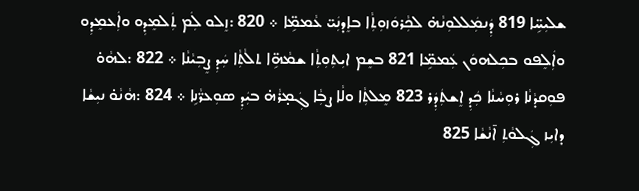ܫܠܝܼܚܹ̈ܐ 819 ܕܲܢܡܲܠܠܘܼܢܵܗ̇ ܠܟܼܵܪܘܿܙܘܼܬܼܵܐ ܒܐܸܕܢܲܝ̈ ܥܵܡܡܹ̈ܐ ܀ 820 :ܙܸܠܘ ܠܲܡ ܬܲܠܡܸܕܼܘ ܘܐܲܥܡܸܕܼܘ ܘܐܲܠܸܦܘ ܒܟܼܠܗܘܿܢ ܥܲܡܡܹ̈ܐ 821 ܒܫܸܡ ܐܝܼܬܼܘܼܬܼܵܐ ܫܡܵܗܹ̈ܐ ܬܠܵܬܼܵܐ ܚܲܕܼ ܨܸܒܼܝܵܢܵܐ ܀ 822 :ܠܗܵܘ̇ ܦܘܼܩܕܵܢܵܐ ܪܘܼܚܵܢܵܐ ܟܲܕܼ ܐܸܫܬܲܕܲܪ 823 ܡܸܠܬܼܵܐ ܘܠܵܐ ܨܒܼܵܐ ܓܲܡ̣ܪܵܗ̇ ܒܝܲܕܼ ܣܘܼܥܪ̈ܵܢܹܐ ܀ 824 :ܗܵܢܵܘ̇ ܢܝܼܫܵܐ ܕܐܝܼܙ ܓܲܠܘܵܬܼ ܐ̄ܢܵܫܵܐ 825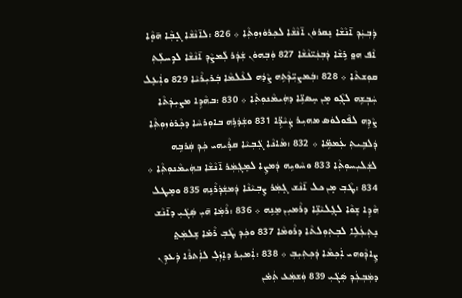ܕܲܒܼܝܲܕܼ ܐ̄ܢܵܫܵܐ ܢܸܩܪܘܿܢ ܐ̄ܢܵܫܵܐ ܠܟܼܪܘܿܙܘܼܬܼܵܐ ܀ 826 :ܠܐ̄ܢܵܫܵܐ ܓ̣ܒܼܵܐ ܗ̄ܘ̣ܵܐ ܐܵܦ ܗܘ̤ ܪܹܫܵܐ ܕܲܒܼܢܲܝ̈ܢܵܫܵܐ 827 ܘܲܒܼܗܘܿܢ ܫܲܕܲܪ ܠܲܡܨܵܕܼ ܐ̄ܢܵܫܵܐ ܠܕܸܚܠܲܬܼ ܩܘܼܫܬܵܐ ܀ 828 :ܒܲܡܨܝܼ̈ܕܼܵܬܹܗ ܨܵܕܿܗ ܠܥܵܠܡܵܐ ܒܲܪܝܼܪܵܝܵܐ 829 ܘܐܲܥܸܠ ܚܲܒܼ݂ܫܹܗ ܠܓܼܵܘ ܡ̣ܢ ܚܸܣܢܹ̈ܐ ܕܗܲܝܡܵܢܘܼܬܼܵܐ ܀ 830 :ܒܗܵܕܹܐ ܡܨܝܼܕܼܿܬܵܐ ܨܵܕܹܗ ܠܦܵܘܠܘܿܣ ܡܗܝܼܪ ܨܲܝܵܕܹ̈ܐ 831 ܘܫܲܕܿܪܹܗ ܒܐܘܼܪܚܵܐ ܕܟܼܵܪܘܿܙܘܼܬܼܵܐ ܕܲܠܒܹܝܬܼ ܥܲܡܡܹ̈ܐ ܀ 832 :ܡܵܐܢܵܐ ܓܲܒܼܝܵܐ ܩܪ̣ܵܝܗܝ ܟܲܕܼ ܩܲܪܒܹܗ ܠܫܲܠܝܼܚܘܼܬܼܵܐ 833 ܘܚܵܘܝܹܗ ܕܲܡܨܹܐ ܠܡܸܓܼܡܲܪ ܐ̄ܢܵܫܵܐ ܒܗܲܝܡܵܢܘܼܬܼܵܐ ܀ 834 :ܛܵܒܼ ܡ̣ܢ ܟܠ ܐ̄ܢܵܫ ܓ̣ܡܲܪ ܨܸܒܼܝܵܢܵܐ ܕܲܡܫܲܕܲܪܵܢܹܗ 835 ܘܡܸܛܠ ܗܵܕܹܐ ܫ̣ܘܵܐ ܠܓܸܠܝܵܢܹ̈ܐ ܕܪܵܡܝܼܢ ܡܸܢܹܗ ܀ 836 :ܪܵܡܲܐ ܗ̄ܝܼ ܣܲܓܿܝܼ ܕܐ̄ܢܵܫ ܢܸܬܼܥܲܠܹܐ ܠܒܼܬܼܘܼܠܬܵܐ ܕܪܵܘܡܵܐ 837 ܘܟܲܕܼ ܛܵܒܼ ܪܵܡ̇ܐ ܫܸܠܡܲܬ̤ ܨܹܐܕܼܵܘܗܝ ܐܲܟܼܡܵܐ ܕܲܟܼܬܼܝܼܒܼ ܀ 838 :ܐܲܡܝܼܪ ܕܐܸܙܲܠ݂ ܠܐܲܬܪܵܐ ܕܲܥܕܹܢ ܕܡܲܒܼܥܲܕܼ ܣܲܓܿܝܼ 839 ܘܲܫܡܲܥ ܬܲܡ̇ܢ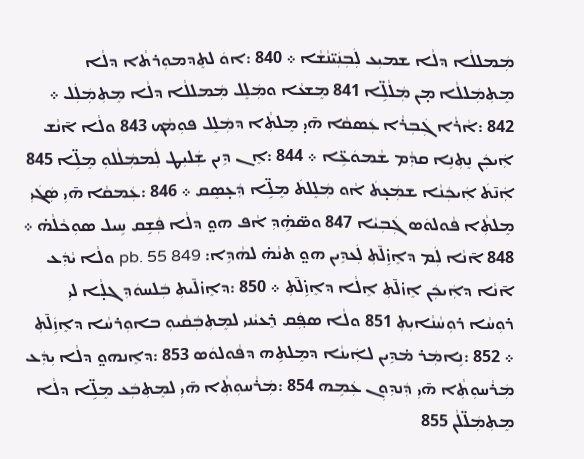ܡܲܡܠܠܵܐ ܕܠܵܐ ܫܡܝܼܥ ܠܲܒܼܢܲܝ̈ܢܵܫܵܐ ܀ 840 :ܐܘܿ ܠܬܸܕܡܘܼܪܬܵܐ ܕܠܵܐ ܡܸܬܼܡܲܠܠܵܐ ܡ̣ܢ ܡܲܠܵܠܹ̈ܐ 841 ܡܸܫܥܵܐ ܘܡܲܠܸܠ ܡܲܡܠܠܵܐ ܕܠܵܐ ܡܸܬܼܡܲܠܲܠ ܀ 842 :ܐܵܪܵܐ ܓܲܒܼܪܵܐ ܥܲܣܩܵܐ ܗ̄ܝ̣ ܡܸܠܬܼܵܐ ܕܡܲܠܸܠ ܦܘܼܡܵܟ 843 ܘܠܵܐ ܐ̄ܢܵܫ ܐܲܝܟܲܢ ܢܸܬܼܢܹܐ ܩܕܼܵܡ ܫܵܡܘܿܥܹ̈ܐ ܀ 844 :ܐܸܢ ܕܹܝܢ ܫܲܠܝܼܛ ܠܲܡܡܲܠܵܠܘܼ ܡܸܠܹ̈ܐ 845 ܐܲܢ̄ܬܿ ܐܲܝܟܲܢܵܐ ܫܡܲܥ̣ܬܿ ܐܵܘ ܡܲܠܸܠܬܿ ܡܸܠܹ̈ܐ ܕܲܥ̣ܣܸܩ ܀ 846 :ܥܲܡܩܵܐ ܗ̄ܝܼ ܣܲܓܿܝܼ ܡܸܠܬܼܵܐ ܦܵܘܠܘܿܣ ܓܲܒܼܝܵܐ 847 ܘܣ̈ܗܹ̇ܕܼ ܐܵܦ ܗܘ̤ ܕܠܵܐ ܦܲܫܹܩ ܚܹܝܠ ܣܘܼܟܵܠܵܗ̇ ܀ 848 ܐ̄ܢܵܐ ܠܲܡ ܕܐܸܙܹ̇ܠ̄ܬܼ ܠܲܥܕܹܝܢ ܗܘ̤ ܬܢܵܗ̇ ܠܗܵܕܹܐ: pb. 55 849 ܘܠܵܐ ܝܵܕܲܥ ܐ̄ܢܵܐ ܕܐܲܝܟܲܢ ܐܸܙ̇ܠ̄ܬܼ ܐܸܠܵܐ ܕܐܸܙܹ̇ܠ̄ܬܼ ܀ 850 :ܕܐܸܙ̇ܠ̄ܝܬܼ ܒܲܠܚܘܿܕܼ ܓܠ̣ܵܐ ܠܝܼ ܪܘܼܚܵܐ ܪܘܼܚܵܢܵܐܝܼܬܼ 851 ܘܠܵܐ ܣܦ݂ܲܩ ܪܸܥܝܵܢܝ ܠܡܸܬܼܒܲܩܵܝܘܼ ܒܐܘܼܪܚܵܐ ܕܐܸܙܹܿܠ̄ܬܼ ܀ 852 :ܢܹܐܡܲܪ ܡ̇ܕܹܝܢ ܠܐܲܝܢܵܐ ܕܡܸܠܬܹܗ ܕܦܵܘܠܘܿܣ 853 :ܕܐܸܢܗܘ̤ ܕܠܵܐ ܝܼܕܲܥ ܡܲܪܵܚܘܼܬܼܵܐ ܗ̄ܝܼ ܕܲܢܕܼܘܼܢ ܥܲܡܹܗ 854 :ܡܲܪܵܚܘܼܬܼܵܐ ܗ̄ܝܼ ܠܡܸܬܼܒܲܥ ܡܸܠܹ̈ܐ ܕܠܵܐ ܡܸܬܼܡܲܠ̈ܠܵܢ 855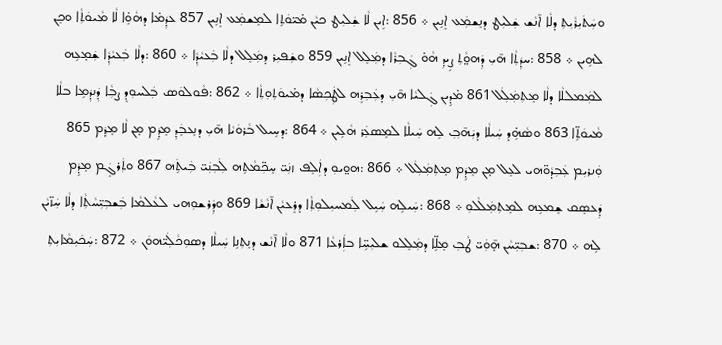ܘܚܲܬܿܝܼܪܵܝܼܬܼ ܕܠܵܐ ܐ̄ܢܵܫ ܫܲܠܝܼܛ ܕܢܸܫܡܲܥ ܐܸܢܹܝܢ ܀ 856 :ܐܹܝܢ ܠܵܐ ܫܲܠܝܼܛ ܟܝܵܢ ܡ̇ܝ̈ܘܿܬܹܐ ܠܡܸܫܡܲܥ ܐܸܢܹܝܢ 857 ܥܕܲܡ̇ܐ ܕܗܵܘܹ̇ܐ ܠܵܐ ܡܵܝܘܿܬܼܵܐ ܘܟܸܢ ܠܗܹܝܢ ܀ 858 :ܚܕܲܬܼܵܐ ܗ̄ܝܼ ܕܲܗܘ̤ܵܬܼ ܨܹܝܕܼ ܗܵܘ̇ ܓܲܒܼܪܵܐ ܕܡܲܠܸܠ ܐܸܢܹܝܢ 859 ܘܫܲܦܝܼܪ ܕܡܲܠܸܠ ܕܠܵܐ ܒܲܥܝܵܕܼܵܐ ܀ 860 :ܕܠܵܐ ܒܲܥܝܵܕܼܵܐ ܫܲܡ̣ܥܹܗ ܠܡܲܡܠܠܵܐ ܕܠܵܐ ܡܸܬܼܡܲܠܲܠ 861 ܡ̇ܕܹܝܢ ܓܲܠܝܵܐ ܗ̄ܝܼ ܕܥܲܒܼܪܹܗ ܠܛܲܟܼܣܵܐ ܕܡ̇ܝܘܿܬܼܘܼܬܼܵܐ ܀ 862 :ܦܵܘܠܘܿܣ ܒܲܠܚܘܼܕܸ ܨܒܼܵܐ ܕܲܢܕܲܡܹܐ ܒܠܵܐ ܡܵܝܘܿܬܹ̈ܐ 863 ܘܣܵܗܹ̇ܕ ܚܲܝܠܵܐ ܕܝܲܗ̄ܒܼ݂ ܠܹܗ ܚܲܝܠܵܐ ܠܡܸܣܥܲܪ ܗܵܠܹܝܢ ܀ 864 :ܕܚܹܝܠ ܒܵܪܘܿܝܵܐ ܗ̄ܝܼ ܕܢܸܥܒܸܿܕܼ ܡܸܕܹܿܡ ܡ̣ܢ ܠܵܐ ܡܸܕ݂ܿܡ 865 ܘܲܢܪܝܼܡ ܥܲܒܼܕܵܘ̈ܗܝ ܠܥܸܠ ܡ̣ܢ ܡܸܕܹܿܡ ܡܸܬܼܡܲܠܲܠ ܀ 866 :ܗܘ̤ܝܘܼ ܕܐܲܠܸܦ ܙܢܲܝ̈ ܚܸܟܼ̈ܡܵܬܹܗ ܠܲܒܼܢܲܝ̈ ܒܲܝܬܹܿܗ 867 ܘܬܲܪܓܸܿܡ ܡܸܕܹܿܡ ܕܲܥܣܸܩ ܫܸܡܥܹܗ ܠܡܸܬܼܡܲܠܵܠܘܼ ܀ 868 :ܚܲܝܠܹܗ ܚܲܝܹܠ ܠܲܡܚܝܼܠܘܼܬܼܵܐ ܕܪܸܥܝܵܢ ܐ̄ܢܵܫܵܐ 869 ܘܕܲܪܫܘܼܗܝ ܠܥܵܠܡܵܐ ܒܲܫܒܼܝܼ̈ܚܵܬܼܵܐ ܕܠܵܐ ܚܲܙ̈ܝܵܢ ܠܹܗ ܀ 870 :ܫܒܼܝܼ̈ܚܵܢ ܗ̣̄ܘܲܝ̈ ܛܵܒܼ ܡܸܠܹ̈ܐ ܕܡܲܠܸܠܘ ܫܠܝܼܚܹ̈ܐ ܒܐܲܪܥܵܐ 871 ܘܠܵܐ ܐ̄ܢܵܫ ܕܢܸܬܼܢܹܐ ܚܲܝܠܵܐ ܕܣܘܼܟܵܠܲܝ̈ܗܘܿܢ ܀ 872 :ܚܲܟܿܝܼܡܵܐܝܼܬܼ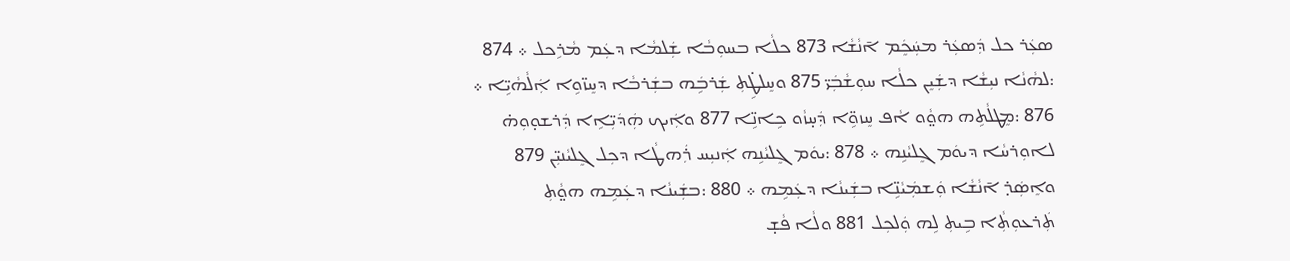ܣܥܲܪ ܟܠ ܕܲܣܥܲܪ ܡܚܲܟܸܿܡ ܐ̄ܢܵܫܵܐ 873 ܟܠܵܐ ܒܚܘܼܒܵܐ ܫܲܠܡܵܐ ܕܥܲܡ ܡܵܪܹܟܠ ܀ 874 :ܠܗܵܢܵܐ ܢܝܼܫܵܐ ܕܫܲܝܸܢ ܟܠܵܐ ܚܘܼܫܵܒܲܝ̈ 875 ܘܚܸܠܛܹ̇ܬܼ ܫܲܪܒܹܿܗ ܒܫܲܪܒܵܐ ܕܚܸܙ̈ܘܹܐ ܐܲܠܵܗܵܝܹ̈ܐ ܀ 876 :ܡܸܛܠܵܬܹܗ ܗܘ̤ܵܘ ܐܵܦ ܚܸܙܘܹ̈ܐ ܕܲܚ̣ܙܵܘ ܟܹܐܢܹ̈ܐ 877 ܘܐܲܝܟ ܗܲܕܿܝܼ̈ܐܹܐ ܕܲܪܫܘ̣ܘܼܗ̇ ܠܐܘܼܪܚܵܐ ܕܝܘܿܡ ܓܸܠܝܵܢܹܗ ܀ 878 :ܝܘܿܡ ܓܸܠܝܵܢܹܗ ܐܲܢܝܼܚ ܪܲܗܛܵܐ ܕܟܼܠ ܓܸܠܝܵܢܝܼ̈ܢ 879 ܘܐܸܣܲܪ̣ ܐ̄ܢܵܫܵܐ ܘܲܫܡܲܝܵܢܹ̈ܐ ܒܫܲܝܢܵܐ ܕܥܲܡܹܗ ܀ 880 :ܒܫܲܝܢܵܐ ܕܥܲܡܹܗ ܗܘ̤ܵܬܼ ܬܲܪܥܘܼܬܼܵܐ ܒܹܝܬܼ ܠܹܗ ܘܲܠܟܼܠ 881 ܘܠܵܐ ܦܵܫ̣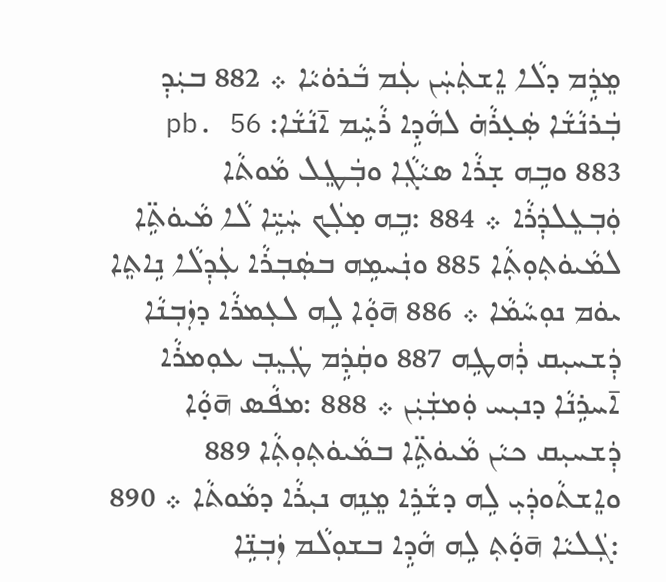ܡܸܕܹܿܡ ܕܠܵܐ ܐܸܫܬܲܚܲܢ ܥܲܡ ܒܵܪܘܿܝܵܐ ܀ 882 ܒܝܲܕܼ ܒܲܪܢܵܫܵܐ ܣܲܥ̣ܪܵܗ̇ ܠܗܵܕܹܐ ܪܵܚܹ̇ܡ ܐ̄ܢܵܫܵܐ: pb. 56 883 ܘܒܹܗ ܫ̣ܪܵܐ ܣܝܵܓܼܵܐ ܘܒܲܛܸܠ ܡܵܘܬܵܐ ܘܲܒܼܥܸܠܕܲܪܵܐ ܀ 884 :ܒܹܗ ܡ̣ܠܲܟ ܚܲܝܹ̈ܐ ܠܵܐ ܡܵܝܘܿܬܹ̈ܐ ܠܡܵܝܘܿܬܼܘܼܬܼܵܐ 885 ܘܢܲܚܡܹܗ ܒܣܲܒܼܪܵܐ ܥܲܕܼܠܵܐ ܢܹܐܬܸܐ ܝܘܿܡ ܢܘܼܚܵܡܵܐ ܀ 886 ܗ̄ܘ̣ܵܐ ܠܹܗ ܠܥܼܡܪܵܐ ܕܙܲܒܼܢܵܐ ܕܲܫܚܝܼܩ ܪܲܗܛܹܗ 887 ܘܩܲܕܹܿܡ ܛܲܝܸܒܼ ܥܘܼܡܪܵܐ ܐ̄ܚܪܹܢܵܐ ܕܢܝܼܚ ܘܲܡܫܲܝܲܢ ܀ 888 :ܡܦܵܣ ܗ̄ܘ̣ܵܐ ܕܲܫܚܝܼܩ ܟܝܵܢ ܡܵܝܘܿܬܹ̈ܐ ܒܡܵܝܘܿܬܼܘܼܬܼܵܐ 889 ܘܐܸܫܬܵܘܕܲܝܼ ܠܹܗ ܕܫܵܪܹܐ ܡܸܢܹܗ ܢܝܼܪܵܐ ܕܡܵܘܬܵܐ ܀ 890 :ܓܲܠܝܵܐ ܗ̄ܘ̣ܵܬܼ ܠܹܗ ܗܵܕܹܐ ܒܫܘܼܠܵܡ ܙܲܒܼܢܹ̈ܐ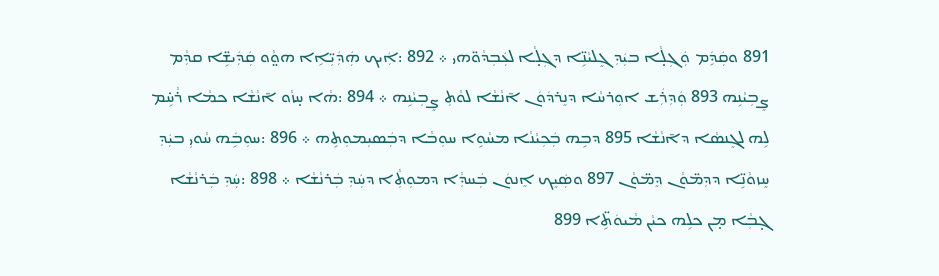891 ܘܩܲܕܹܿܡ ܘܲܓܼܠ̣ܵܐ ܒܝܲܕܼ ܓܸܠܝܵܢܹ̈ܐ ܕܓܼܠ̣ܵܐ ܠܥܲܒܼܕܵܘ̈ܗܝ ܀ 892 :ܐܲܝܟ ܗܲܕܲܝܼ̈ܐܹܐ ܗܘ̤ܵܘ ܩܲܕܲܝܫܹ̈ܐ ܩܕܼܵܡ ܨܸܒܼܝܵܢܹܗ 893 ܘܲܕܼܪܲܫ ܐܘܼܪܚܵܐ ܕܢܸܪܕܿܘܿܢ ܐ̄ܢܵܫܵܐ ܠܘܵܬܼ ܨܸܒܼܝܵܢܹܗ ܀ 894 :ܗܵܐ ܚ̣ܙܵܘ ܐ̄ܢܵܫܵܐ ܟܡܵܐ ܪܵܚܹ̇ܡ ܠܹܗ ܠܓܸܢܣܵܐ ܕܐ̄ܢܵܫܵܐ 895 ܕܒܹܗ ܒܲܟܼܝܵܢܵܐ ܡܚܵܘܹܐ ܚܘܼܒܵܐ ܕܒܲܣܝܼܡܘܼܬܹܗ ܀ 896 :ܚܘܼܒܹܿܗ ܚܵܘܝܼ ܒܝܲܕܼ ܚܸܙܘܵܢܹ̈ܐ ܕܕܼܡ̈ܘܵܢ ܕܸܡ̈ܘܵܢ 897 ܘܣܲܝܸܟ ܐܸܢܘܿܢ ܒܲܚܕܼܵܐ ܕܡܘܼܬܼܵܐ ܕܚܲܕܼ ܒܲܪܢܵܫܵܐ ܀ 898 :ܚܲܕܼ ܒܲܪܢܵܫܵܐ ܓ̣ܒܼܵܐ ܡ̣ܢ ܟܠܹܗ ܟܝܵܢ ܡܵܝܘܿܬܹ̈ܐ 899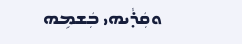ܘܩܲܪ̣ܵܝܗܝ ܒܲܫܡܹܗ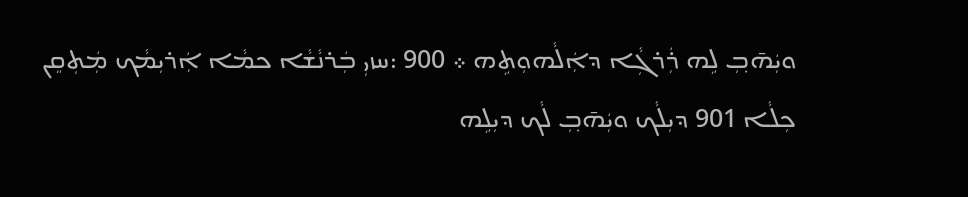ܘܝܲܗ̄ܒܼ݂ ܠܹܗ ܪܲܪܓܼܵܐ ܕܐܲܠܵܗܘܼܬܹܗ ܀ 900 :ܚܙܝܼ ܒܲܪܢܵܫܵܐ ܟܡܵܐ ܐܲܪܝܼܡܵܟ ܡܲܬܼܩܸܢ ܟܼܠܵܐ 901 ܕܝܼܠܵܟ ܘܝܲܗ̄ܒܼ݂ ܠܵܟ ܕܝܼܠܹܗ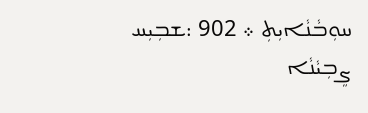ܚܘܼܒܵܢܵܐܝܼܬܼ ܀ 902 :ܫܒܼܝܼܚ ܨܸܒܼܝܵܢܵܐ